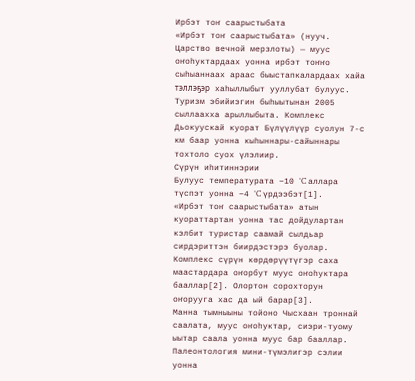Ирбэт тоҥ саарыстыбата
«Ирбэт тоҥ саарыстыбата» (нууч. Царство вечной мерзлоты) — муус оҥоһуктардаах уонна ирбэт тоҥҥо сыһыаннаах араас быыстапкалардаах хайа тэллэҕэр хаһыллыбыт ууллубат булуус. Туризм эбийиэгин быһыытынан 2005 сыллаахха арыллыбыта. Комплекс Дьокуускай куорат Бүлүүлүүр суолун 7-с км баар уонна кыһыннары-сайыннары тохтоло суох үлэлиир.
Сүрүн иһитиннэрии
Булуус температурата −10 °C аллара түспэт уонна −4 °C үрдээбэт[1].
«Ирбэт тоҥ саарыстыбата» атын куораттартан уонна тас дойдулартан кэлбит туристар саамай сылдьар сирдэриттэн биирдэстэрэ буолар. Комплекс сүрүн көрдөрүүтүгэр саха маастардара оҥорбут муус оҥоһуктара бааллар[2]. Олортон сорохторун оҥорууга хас да ый барар[3].
Манна тымныыны тойоно Чысхаан троннай саалата, муус оҥоһуктар, сиэри-туому ыытар саала уонна муус бар бааллар. Палеонтология мини-түмэлигэр сэлии уонна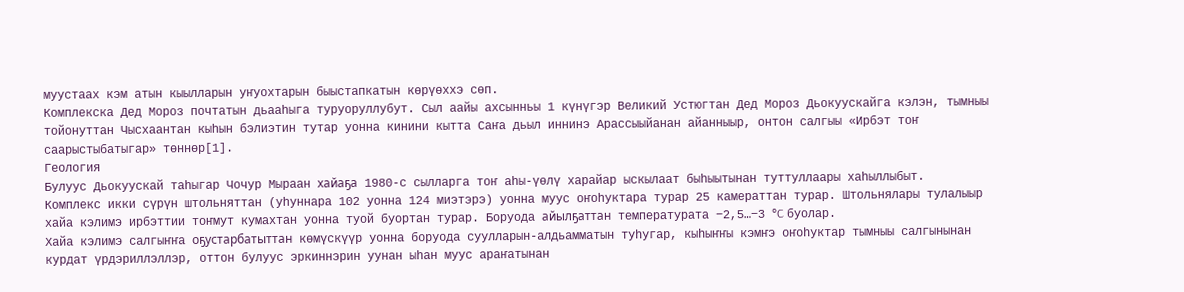муустаах кэм атын кыылларын уҥуохтарын быыстапкатын көрүөххэ сөп.
Комплекска Дед Мороз почтатын дьааһыга туруоруллубут. Сыл аайы ахсынньы 1 күнүгэр Великий Устюгтан Дед Мороз Дьокуускайга кэлэн, тымныы тойонуттан Чысхаантан кыһын бэлиэтин тутар уонна кинини кытта Саҥа дьыл иннинэ Арассыыйанан айанныыр, онтон салгыы «Ирбэт тоҥ саарыстыбатыгар» төннөр[1].
Геология
Булуус Дьокуускай таһыгар Чочур Мыраан хайаҕа 1980-с сылларга тоҥ аһы-үөлү харайар ыскылаат быһыытынан туттуллаары хаһыллыбыт.
Комплекс икки сүрүн штольняттан (уһуннара 102 уонна 124 миэтэрэ) уонна муус оҥоһуктара турар 25 камераттан турар. Штольнялары тулалыыр хайа кэлимэ ирбэттии тоҥмут кумахтан уонна туой буортан турар. Боруода айылҕаттан температурата −2,5…−3 °C буолар.
Хайа кэлимэ салгыҥҥа оҕустарбатыттан көмүскүүр уонна боруода суулларын-алдьамматын туһугар, кыһыҥҥы кэмҥэ оҥоһуктар тымныы салгынынан курдат үрдэриллэллэр, оттон булуус эркиннэрин уунан ыһан муус араҥатынан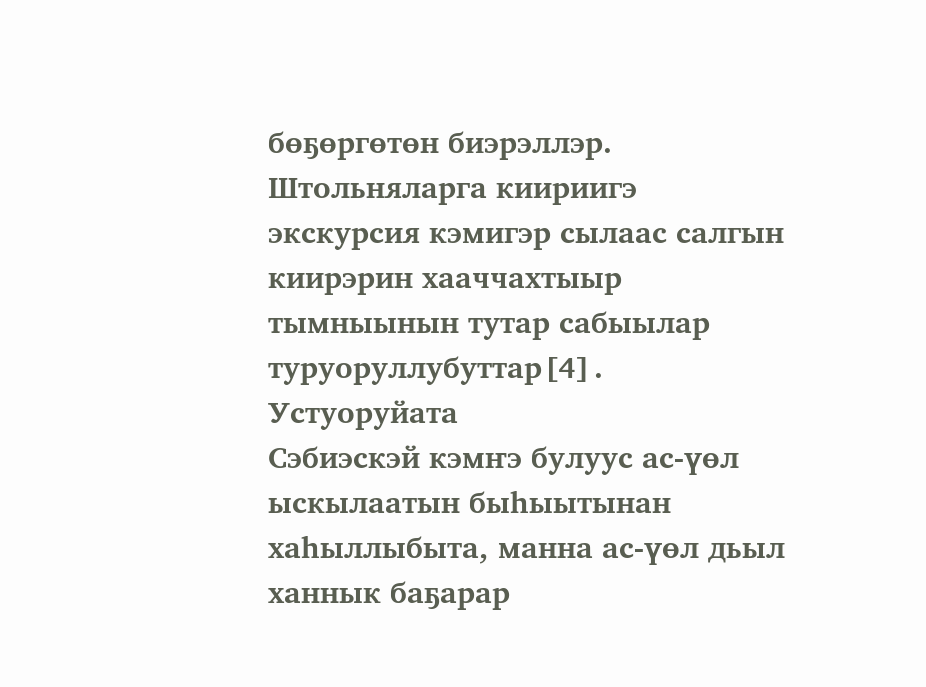бөҕөргөтөн биэрэллэр. Штольняларга киириигэ экскурсия кэмигэр сылаас салгын киирэрин хааччахтыыр тымныынын тутар сабыылар туруоруллубуттар[4].
Устуоруйата
Сэбиэскэй кэмҥэ булуус ас-үөл ыскылаатын быһыытынан хаһыллыбыта, манна ас-үөл дьыл ханнык баҕарар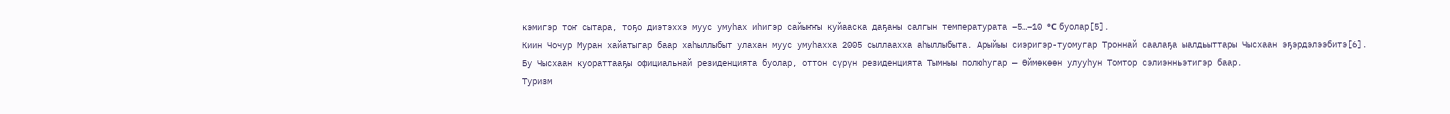кэмигэр тоҥ сытара, тоҕо диэтэххэ муус умуһах иһигэр сайыҥҥы куйааска даҕаны салгын температурата −5…−10 °C буолар[5].
Киин Чочур Муран хайатыгар баар хаһыллыбыт улахан муус умуһахха 2005 сыллаахха аһыллыбыта. Арыйыы сиэригэр-туомугар Троннай саалаҕа ыалдьыттары Чысхаан эҕэрдэлээбитэ[6].
Бу Чысхаан куораттааҕы официальнай резиденцията буолар, оттон сүрүн резиденцията Тымныы полюһугар — Өймөкөөн улууһун Томтор сэлиэнньэтигэр баар.
Туризм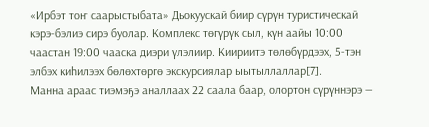«Ирбэт тоҥ саарыстыбата» Дьокуускай биир сүрүн туристическай кэрэ-бэлиэ сирэ буолар. Комплекс төгүрүк сыл, күн аайы 10:00 чаастан 19:00 чааска диэри үлэлиир. Киириитэ төлөбүрдээх, 5-тэн элбэх киһилээх бөлөхтөргө экскурсиялар ыытыллаллар[7].
Манна араас тиэмэҕэ аналлаах 22 саала баар, олортон сүрүннэрэ —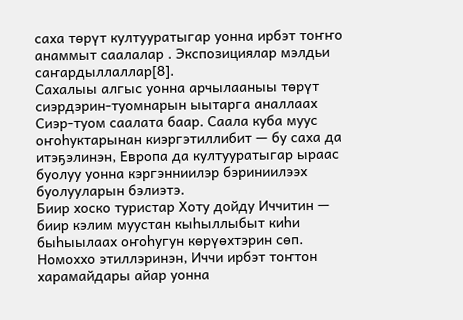саха төрүт култууратыгар уонна ирбэт тоҥҥо анаммыт саалалар . Экспозициялар мэлдьи саҥардыллаллар[8].
Сахалыы алгыс уонна арчылааныы төрүт сиэрдэрин-туомнарын ыытарга аналлаах Сиэр-туом саалата баар. Саала куба муус оҥоһуктарынан киэргэтиллибит — бу саха да итэҕэлинэн, Европа да култууратыгар ыраас буолуу уонна кэргэнниилэр бэриниилээх буолууларын бэлиэтэ.
Биир хоско туристар Хоту дойду Иччитин — биир кэлим муустан кыһыллыбыт киһи быһыылаах оҥоһугун көрүөхтэрин сөп. Номоххо этиллэринэн, Иччи ирбэт тоҥтон харамайдары айар уонна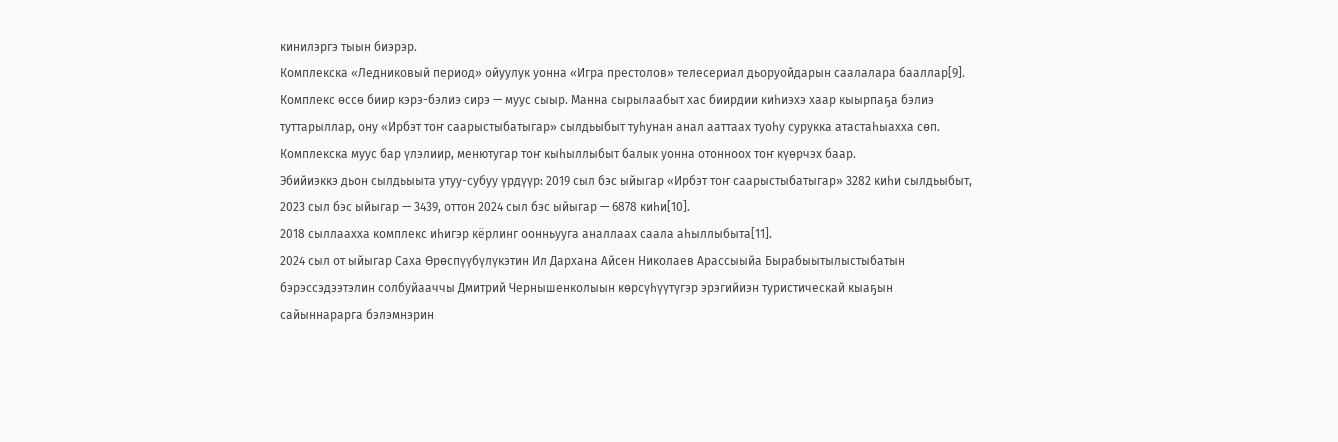кинилэргэ тыын биэрэр.
Комплекска «Ледниковый период» ойуулук уонна «Игра престолов» телесериал дьоруойдарын саалалара бааллар[9].
Комплекс өссө биир кэрэ-бэлиэ сирэ — муус сыыр. Манна сырылаабыт хас биирдии киһиэхэ хаар кыырпаҕа бэлиэ туттарыллар, ону «Ирбэт тоҥ саарыстыбатыгар» сылдьыбыт туһунан анал ааттаах туоһу сурукка атастаһыахха сөп.
Комплекска муус бар үлэлиир, менютугар тоҥ кыһыллыбыт балык уонна отонноох тоҥ күөрчэх баар.
Эбийиэккэ дьон сылдьыыта утуу-субуу үрдүүр: 2019 сыл бэс ыйыгар «Ирбэт тоҥ саарыстыбатыгар» 3282 киһи сылдьыбыт, 2023 сыл бэс ыйыгар — 3439, оттон 2024 сыл бэс ыйыгар — 6878 киһи[10].
2018 сыллаахха комплекс иһигэр кёрлинг оонньууга аналлаах саала аһыллыбыта[11].
2024 сыл от ыйыгар Саха Өрөспүүбүлүкэтин Ил Дархана Айсен Николаев Арассыыйа Бырабыытылыстыбатын бэрэссэдээтэлин солбуйааччы Дмитрий Чернышенколыын көрсүһүүтүгэр эрэгийиэн туристическай кыаҕын сайыннарарга бэлэмнэрин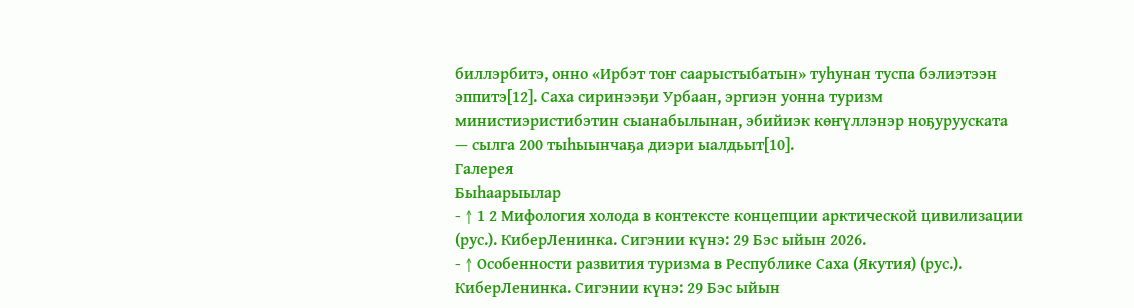биллэрбитэ, онно «Ирбэт тоҥ саарыстыбатын» туһунан туспа бэлиэтээн эппитэ[12]. Саха сиринээҕи Урбаан, эргиэн уонна туризм министиэристибэтин сыанабылынан, эбийиэк көҥүллэнэр ноҕурууската — сылга 200 тыһыынчаҕа диэри ыалдьыт[10].
Галерея
Быһаарыылар
- ↑ 1 2 Мифология холода в контексте концепции арктической цивилизации (рус.). КиберЛенинка. Сигэнии күнэ: 29 Бэс ыйын 2026.
- ↑ Особенности развития туризма в Республике Саха (Якутия) (рус.). КиберЛенинка. Сигэнии күнэ: 29 Бэс ыйын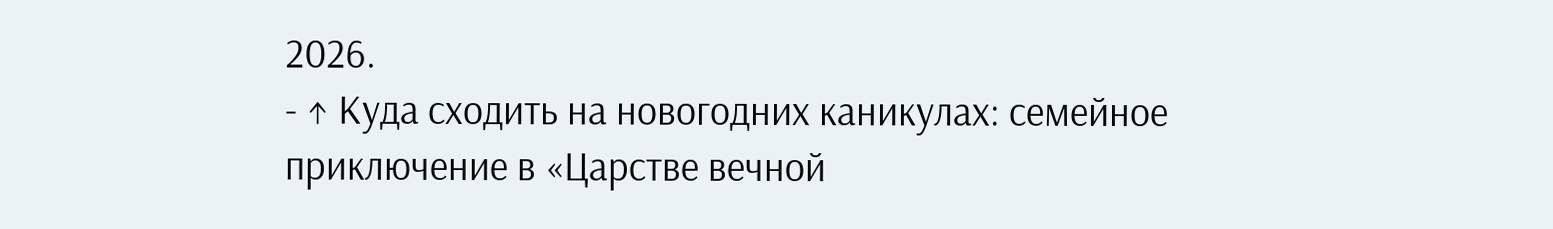2026.
- ↑ Куда сходить на новогодних каникулах: семейное приключение в «Царстве вечной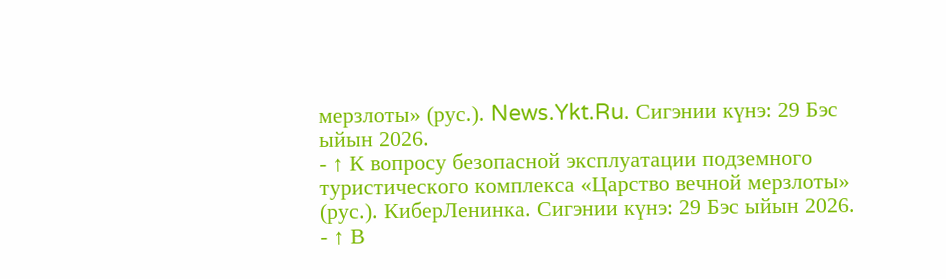мерзлоты» (рус.). News.Ykt.Ru. Сигэнии күнэ: 29 Бэс ыйын 2026.
- ↑ К вопросу безопасной эксплуатации подземного туристического комплекса «Царство вечной мерзлоты» (рус.). КиберЛенинка. Сигэнии күнэ: 29 Бэс ыйын 2026.
- ↑ В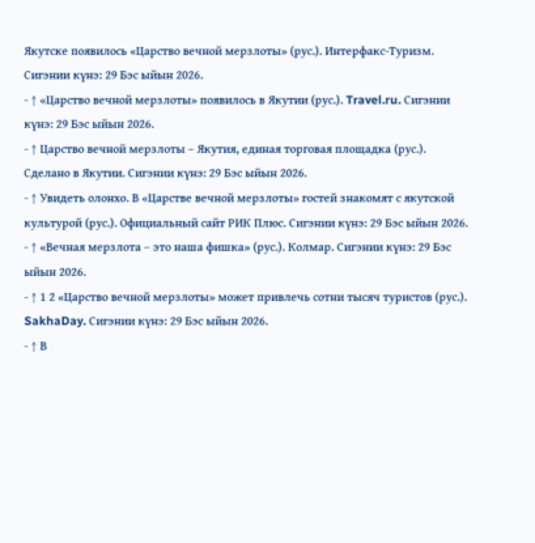Якутске появилось «Царство вечной мерзлоты» (рус.). Интерфакс-Туризм. Сигэнии күнэ: 29 Бэс ыйын 2026.
- ↑ «Царство вечной мерзлоты» появилось в Якутии (рус.). Travel.ru. Сигэнии күнэ: 29 Бэс ыйын 2026.
- ↑ Царство вечной мерзлоты – Якутия, единая торговая площадка (рус.). Сделано в Якутии. Сигэнии күнэ: 29 Бэс ыйын 2026.
- ↑ Увидеть олонхо. В «Царстве вечной мерзлоты» гостей знакомят с якутской культурой (рус.). Официальный сайт РИК Плюс. Сигэнии күнэ: 29 Бэс ыйын 2026.
- ↑ «Вечная мерзлота – это наша фишка» (рус.). Колмар. Сигэнии күнэ: 29 Бэс ыйын 2026.
- ↑ 1 2 «Царство вечной мерзлоты» может привлечь сотни тысяч туристов (рус.). SakhaDay. Сигэнии күнэ: 29 Бэс ыйын 2026.
- ↑ В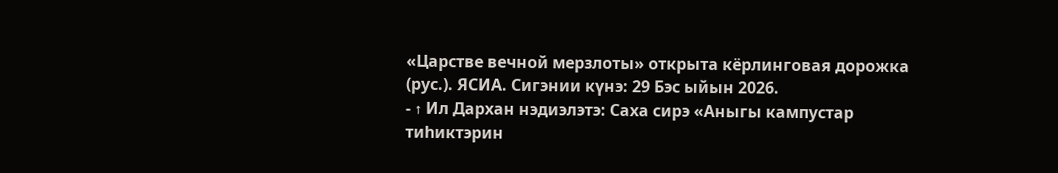«Царстве вечной мерзлоты» открыта кёрлинговая дорожка (рус.). ЯСИА. Сигэнии күнэ: 29 Бэс ыйын 2026.
- ↑ Ил Дархан нэдиэлэтэ: Саха сирэ «Аныгы кампустар тиһиктэрин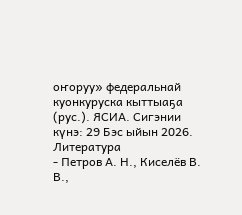оҥоруу» федеральнай куонкуруска кыттыаҕа (рус.). ЯСИА. Сигэнии күнэ: 29 Бэс ыйын 2026.
Литература
- Петров А. Н., Киселёв В. В.,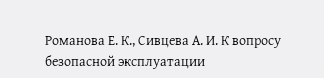Романова Е. К., Сивцева А. И. К вопросу безопасной эксплуатации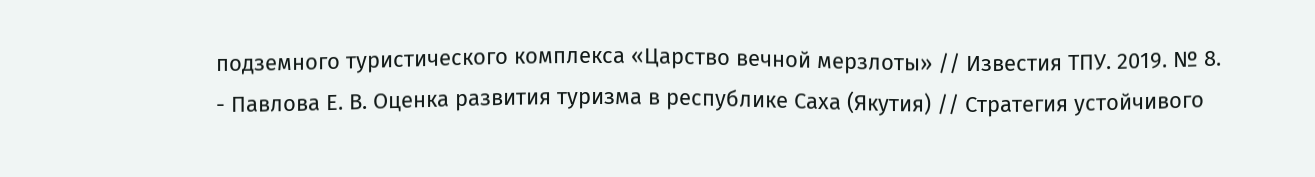подземного туристического комплекса «Царство вечной мерзлоты» // Известия ТПУ. 2019. № 8.
- Павлова Е. В. Оценка развития туризма в республике Саха (Якутия) // Стратегия устойчивого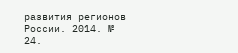развития регионов России. 2014. № 24.